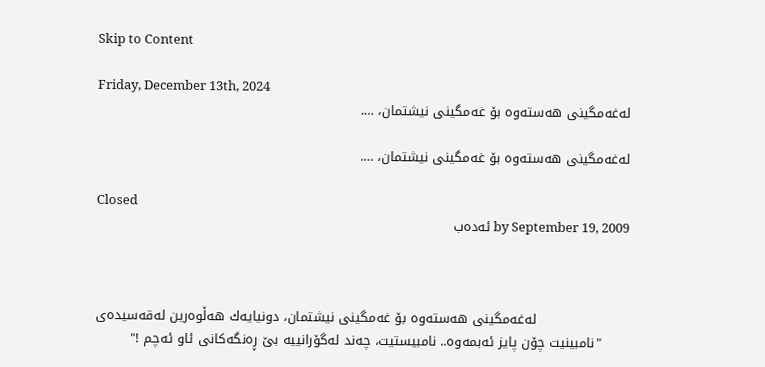Skip to Content

Friday, December 13th, 2024
له‌غه‌مگینی هه‌سته‌وه‌ بۆ غه‌مگینی نیشتمان، ….

له‌غه‌مگینی هه‌سته‌وه‌ بۆ غه‌مگینی نیشتمان، ….

Closed
by September 19, 2009 ئەدەب



                     له‌غه‌مگینی هه‌سته‌وه‌ بۆ غه‌مگینی نیشتمان، دونیایه‌ك هه‌ڵوه‌رین له‌قه‌سیده‌ی
      "نامبینیت چۆن پایز ئه‌بمه‌وه‌.. نامبیستیت، چه‌ند له‌گۆرانییه‌ بێ‌ ڕه‌نگه‌كانی ئاو ئه‌چم !"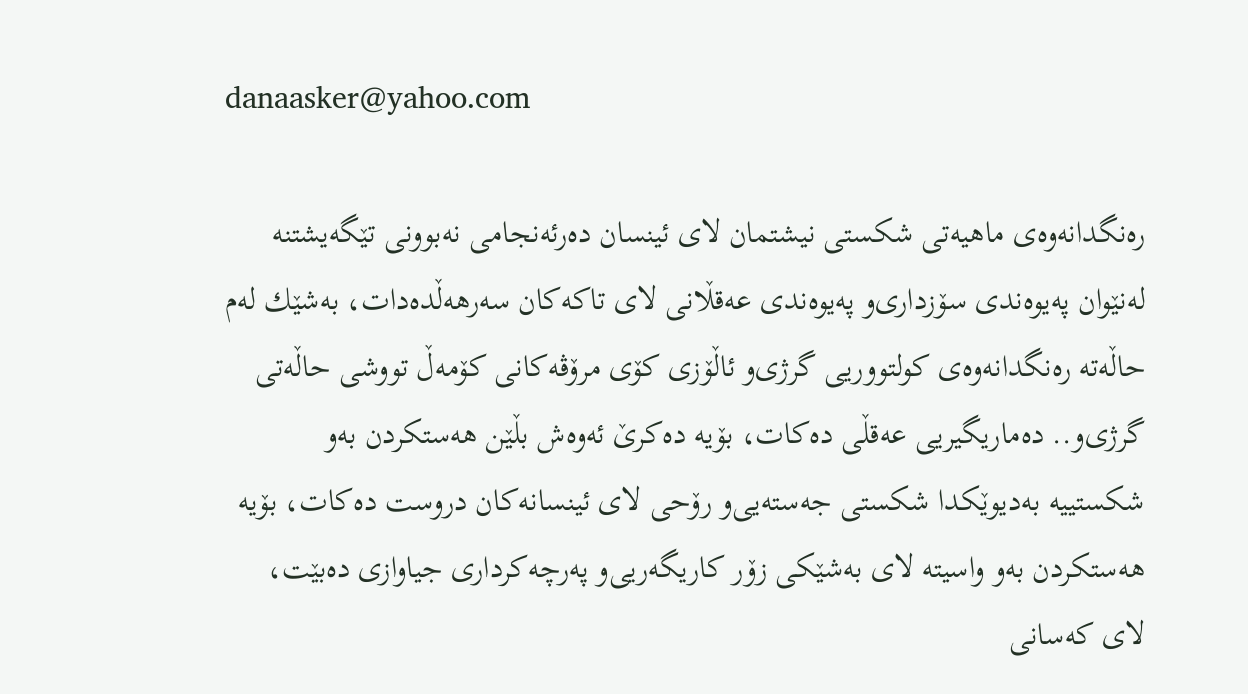danaasker@yahoo.com

ره‌نگدانه‌وه‌ی ماهیه‌تی شكستی نیشتمان لای ئینسان ده‌رئه‌نجامی نه‌بوونی تێگه‌یشتنه‌ له‌نێوان په‌یوه‌ندی سۆزداری‌و په‌یوه‌ندی عه‌قڵانی لای تاكه‌كان سه‌رهه‌ڵده‌دات، به‌شێك له‌م حاڵه‌ته‌ ره‌نگدانه‌وه‌ی كولتووریی گرژی‌و ئاڵۆزی كۆی مرۆڤه‌كانی كۆمه‌ڵ تووشی حاڵه‌تی گرژی‌و.. ده‌ماریگیریی عه‌قڵی ده‌كات، بۆیه‌ ده‌كرێ‌ ئه‌وه‌ش بڵێن هه‌ستكردن به‌و شكستییه‌ به‌دیوێكدا شكستی جه‌سته‌یی‌و رۆحی لای ئینسانه‌كان دروست ده‌كات، بۆیه‌ هه‌ستكردن به‌و واسیته‌ لای به‌شێكی زۆر كاریگه‌ریی‌و په‌رچه‌كرداری جیاوازی ده‌بێت، لای كه‌سانی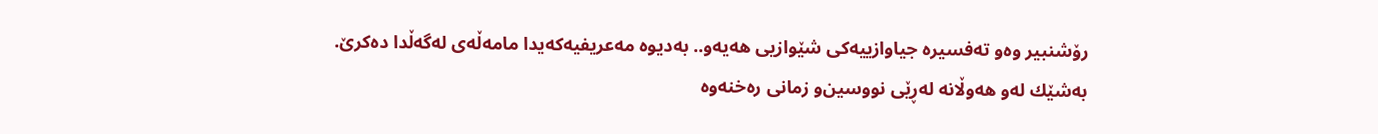رۆشنبیر ‌وه‌و ته‌فسیره‌ جیاوازییه‌كی شێوازیی هه‌یه‌و.. به‌دیوه‌ مه‌عریفیه‌كه‌یدا مامه‌ڵه‌ی له‌گه‌ڵدا ده‌كرێ‌.
به‌شێك له‌و هه‌وڵانه‌ له‌ڕێی نووسین‌و زمانی ره‌خنه‌وه‌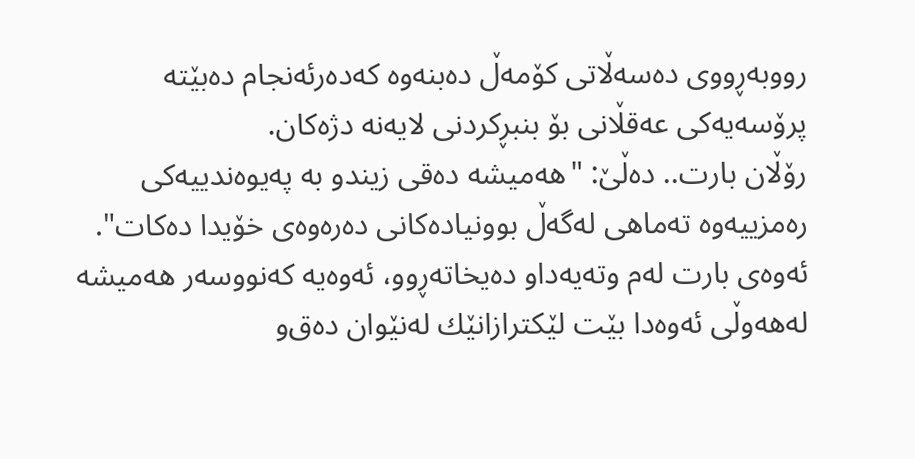رووبه‌ڕووی ده‌سه‌ڵاتی كۆمه‌ڵ ده‌بنه‌وه‌ كه‌ده‌رئه‌نجام ده‌بێته‌ پرۆسه‌یه‌كی عه‌قڵانی بۆ بنبڕكردنی لایه‌نه‌ دژه‌كان.
رۆڵان بارت.. ده‌ڵێ‌: "هه‌میشه‌ ده‌قی زیندو به‌ په‌یوه‌ندییه‌كی ره‌مزییه‌وه‌ ته‌ماهی له‌گه‌ڵ بوونیاده‌كانی ده‌ره‌وه‌ی خۆیدا ده‌كات".
ئه‌وه‌ی بارت له‌م وته‌یه‌داو ده‌یخاته‌ڕوو، ئه‌وه‌یه‌ كه‌نووسه‌ر هه‌میشه‌ له‌هه‌وڵی ئه‌وه‌دا بێت لێكترازانێك له‌نێوان ده‌ق‌و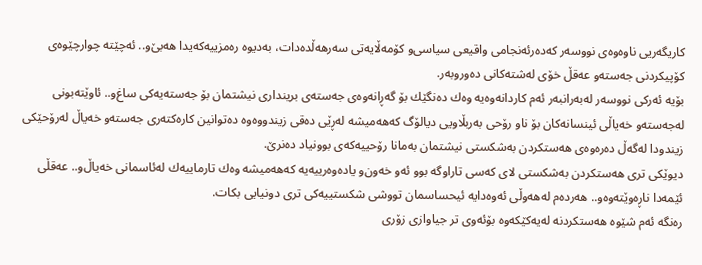كاریگه‌ریی ناوه‌وه‌ی نووسه‌ر كه‌ده‌رئه‌نجامی واقیعی سیاسی‌و كۆمه‌ڵایه‌تی سه‌رهه‌ڵده‌دات، به‌دیوه‌ ره‌مزییه‌كه‌یدا هه‌بێ‌‌و.. ئه‌چێته‌ چوارچێوه‌ی كۆپیكردنی جه‌سته‌و عه‌قڵ خۆی له‌شته‌كانی ده‌وروبه‌ر.
بۆیه‌ ئه‌ركی نووسه‌ر له‌به‌رانبه‌ر ئه‌م كاردانه‌وه‌یه‌ وه‌ك ده‌نگێك بۆ گه‌ڕانه‌وه‌ی جه‌سته‌ی برینداری نیشتمان بۆ جه‌سته‌یه‌كی ساغ‌و.. ئاوێته‌بونی له‌جه‌سته‌و خه‌یاڵی ئینسانه‌كان بۆ ناو رۆحی به‌ربڵاویی دیالۆگ كه‌هه‌میشه‌ له‌ڕێی ده‌قی زیندووه‌وه‌ ده‌توانین كاره‌كته‌ری جه‌سته‌و خه‌یاڵ له‌رۆحێكی زیندودا له‌گه‌ڵ ده‌ره‌وه‌ی هه‌ستكردن به‌شكستی نیشتمان به‌مانا رۆحییه‌كه‌ی بوونیاد ده‌نرێ‌.
دیوێكی تری هه‌ستكردن به‌شكستی لای كه‌سی تاراوگه‌ بوو ئه‌و خه‌ون‌و یاده‌وه‌رییه‌یه‌ كه‌هه‌میشه‌ وه‌ك تارماییه‌ك له‌ئاسمانی خه‌یاڵ‌و.. عه‌قڵی ئێمه‌دا ناڕه‌وێته‌وه‌و.. هه‌رده‌م له‌هه‌وڵی ئه‌وه‌دایه‌ ئیحساسمان تووشی شكستییه‌كی تری دونیایی بكات.
ره‌نگه‌ ئه‌م شێوه‌ هه‌ستكردنه‌ له‌یه‌كێكه‌وه‌ بۆئه‌وی تر جیاوازی زۆری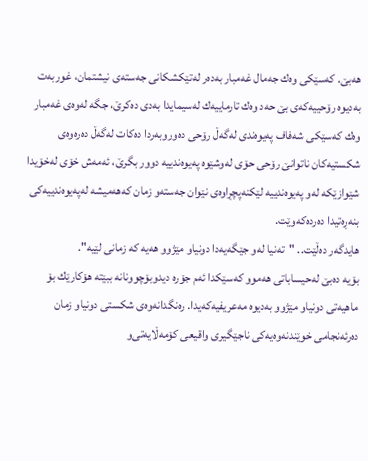هه‌بێ‌. كه‌سێكی وه‌ك جه‌مال غه‌مبار به‌ده‌ر له‌تێكشكانی جه‌سته‌ی نیشتمان، غوربه‌ت به‌دیوه‌ رۆحییه‌كه‌ی بێ‌ حه‌د وه‌ك تارماییه‌ك له‌سیمایدا به‌دی ده‌كرێ‌، جگه‌ له‌وه‌ی غه‌مبار وه‌ك كه‌سێكی شه‌فاف په‌یوه‌ندی له‌گه‌ڵ رۆحی ده‌وروبه‌ردا ده‌كات له‌گه‌ڵ ده‌ره‌وه‌ی شكستیه‌كان ناتوانێ‌ رۆحی حۆی له‌وشێوه‌ په‌یوه‌ندییه‌ دوور بگرێ‌، ئه‌مه‌ش خۆی له‌خۆیدا شێوازێكه‌ له‌و په‌یوه‌ندییه‌ لێكنه‌پچڕاوه‌ی نێوان جه‌سته‌و زمان كه‌هه‌میشه‌ له‌په‌یوه‌ندییه‌كی بنه‌ڕه‌تیدا ده‌رده‌كه‌وێت.
هایدگه‌ر ده‌ڵێت.. "ته‌نیا له‌و جێگه‌یه‌دا دونیاو مێژوو هه‌یه‌ كه‌ زمانی لێیه‌".
بۆیه‌ ده‌بێ‌ له‌حیساباتی هه‌موو كه‌سێكدا ئه‌م جۆره‌ دیدوبۆچوونانه‌ ببێته‌ هۆكارێك بۆ ماهیه‌تی دونیاو مێژوو به‌دیوه‌ مه‌عریفیه‌كه‌یدا. ره‌نگدانه‌وه‌ی شكستی دونیاو زمان ده‌رئه‌نجامی خوێندنه‌وه‌یه‌كی ناجێگیری واقیعی كۆمه‌ڵایه‌تی‌و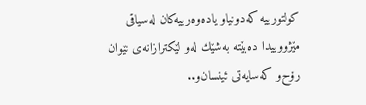كولتورییه‌ كه‌دونیاو یاده‌وه‌رییه‌كان له‌سیاقی مێژووییدا ده‌بێته‌ به‌شێك له‌و لێكترازانه‌ی نێوان رۆح‌و كه‌سایه‌تی ئینسان‌و..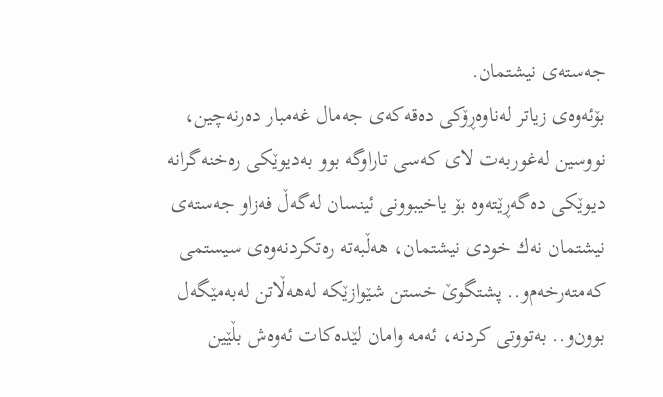جه‌سته‌ی نیشتمان.
بۆئه‌وه‌ی زیاتر له‌ناوه‌ڕۆكی ده‌قه‌كه‌ی جه‌مال غه‌مبار ده‌رنه‌چین، نووسین له‌غوربه‌ت لای كه‌سی تاراوگه‌ بوو به‌دیوێكی ره‌خنه‌گرانه‌ دیوێكی ده‌گه‌ڕێته‌وه‌ بۆ یاخیبوونی ئینسان له‌گه‌ڵ فه‌زاو جه‌سته‌ی نیشتمان نه‌ك خودی نیشتمان، هه‌ڵبه‌ته‌ ره‌تكردنه‌وه‌ی سیستمی كه‌مته‌رخه‌م‌و.. پشتگوێ‌ خستن شێوازێكه‌ له‌هه‌ڵاتن له‌به‌مێگه‌ل بوون‌و.. به‌تووتی كردنه‌، ئه‌مه‌ وامان لێده‌كات ئه‌وه‌ش بڵێین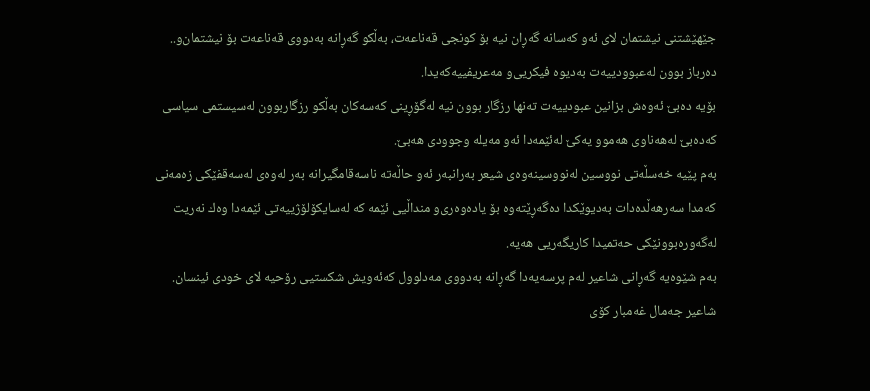جێهێشتنی نیشتمان لای ئه‌و كه‌سانه‌ گه‌ڕان نیه‌ بۆ كونجی قه‌ناعه‌ت، به‌ڵكو گه‌ڕانه‌ به‌دووی قه‌ناعه‌ت بۆ نیشتمان‌و.. ده‌رباز بوون له‌عبوودییه‌ت به‌دیوه‌ فیكریی‌و مه‌عریفییه‌كه‌یدا.
بۆیه‌ ده‌بێ‌ ئه‌وه‌ش بزانین عبودییه‌ت ته‌نها رزگار بوون نیه‌ له‌گۆڕینی كه‌سه‌كان به‌ڵكو رزگاربوون له‌سیستمی سیاسی كه‌ده‌بێ‌ له‌هه‌ناوی هه‌موو یه‌كێ‌ له‌ئێمه‌دا ئه‌و مه‌یله‌ وجوودی هه‌بێ‌.
به‌م پێیه‌ خه‌سڵه‌تی نووسین له‌نووسینه‌وه‌ی شیعر به‌رانبه‌ر ئه‌و حاڵه‌ته‌ ناسه‌قامگیرانه‌ به‌ر له‌وه‌ی له‌سه‌قفێكی زه‌مه‌نی كه‌مدا سه‌رهه‌ڵده‌دات به‌دیوێكدا ده‌گه‌ڕێته‌وه‌ بۆ یاده‌وه‌ری‌و منداڵیی ئێمه‌ كه‌ له‌سایكۆلۆژییه‌تی ئێمه‌دا وه‌ك نه‌ریت له‌گه‌وره‌بوونێكی حه‌تمیدا كاریگه‌ریی هه‌یه‌.
به‌م شێوه‌یه‌ گه‌ڕانی شاعیر له‌م پرسه‌یه‌دا گه‌ڕانه‌ به‌دووی مه‌دلوول كه‌ئه‌ویش شكستیی رۆحیه‌ لای خودی ئینسان.
شاعیر جه‌مال غه‌مبار كۆی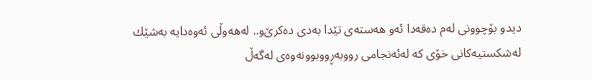دیدو بۆچوونی له‌م ده‌قه‌دا ئه‌و هه‌سته‌ی تێدا به‌دی ده‌كرێ‌‌و.. له‌هه‌وڵی ئه‌وه‌دایه‌ به‌شێك له‌شكستیه‌كانی خۆی كه‌ له‌ئه‌نجامی رووبه‌ڕووبوونه‌وه‌ی له‌گه‌ڵ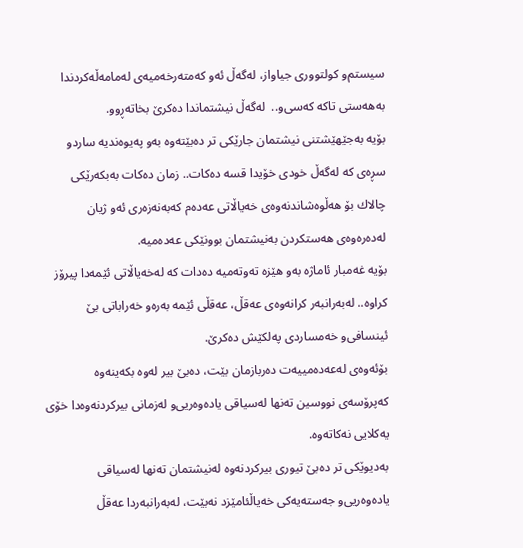سیستم‌و كولتووری جیاواز، له‌گه‌ڵ ئه‌و كه‌مته‌رخه‌میه‌ی له‌مامه‌ڵه‌كردندا به‌هه‌ستی تاكه‌ كه‌سی‌و..  له‌گه‌ڵ نیشتماندا ده‌كرێ‌ بخاته‌ڕوو.
بۆیه‌ به‌جێهێشتنی نیشتمان جارێكی تر ده‌بێته‌وه‌ به‌و په‌یوه‌ندیه‌ ساردو سڕه‌ی كه‌ له‌گه‌ڵ خودی خۆیدا قسه‌ ده‌كات.. زمان ده‌كات به‌بكه‌رێكی چالاك بۆ هه‌ڵوه‌شاندنه‌وه‌ی خه‌یاڵاتی عه‌ده‌م كه‌به‌نه‌زه‌ری ئه‌و ژیان له‌ده‌ره‌وه‌ی هه‌ستكردن به‌نیشتمان بوونێكی عه‌ده‌میه‌.
بۆیه‌ غه‌مبار ئاماژه‌ به‌و هێزه‌ ته‌وته‌میه‌ ده‌دات كه‌ له‌خه‌یاڵاتی ئێمه‌دا پیرۆز كراوه‌.. له‌به‌رانبه‌ر كرانه‌وه‌ی عه‌قڵ، عه‌قڵی ئێمه‌ به‌ره‌و خه‌راباتی بێ‌  ئینسافی‌و خه‌مساردی په‌لكێش ده‌كرێ‌.
بۆئه‌وه‌ی له‌عه‌ده‌مییه‌ت ده‌ربازمان بێت، ده‌بێ‌ بیر له‌وه‌ بكه‌ینه‌وه‌ كه‌پرۆسه‌ی نووسین ته‌نها له‌سیاقی یاده‌وه‌ریی‌و له‌زمانی بیركردنه‌وه‌دا خۆی یه‌كلایی نه‌كاته‌وه‌.
به‌دیوێكی تر ده‌بێ‌ تیوری بیركردنه‌وه‌ له‌نیشتمان ته‌نها له‌سیاقی یاده‌وه‌ریی‌و جه‌سته‌یه‌كی خه‌یاڵئامێزد نه‌بێت، له‌به‌رانبه‌ردا عه‌قڵ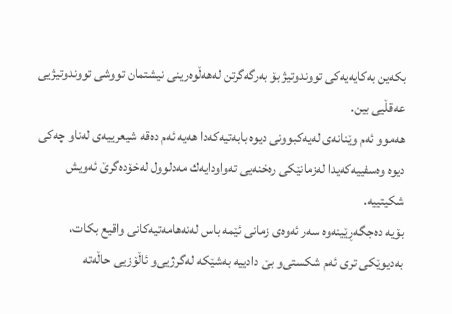بكه‌ین به‌كایه‌یه‌كی تووندوتیژ بۆ به‌رگه‌گرتن له‌هه‌ڵوه‌رینی نیشتمان تووشی تووندوتیژیی عه‌قڵیی بین.
هه‌موو ئه‌م وێنانه‌ی له‌یه‌كبوونی دیوه‌ بابه‌تیه‌كه‌دا هه‌یه‌ ئه‌م ده‌قه‌ شیعرییه‌ی له‌ناو چه‌كی دیوه‌ وه‌سفییه‌كه‌یدا له‌زمانێكی ره‌خنه‌یی ته‌واودایه‌ك مه‌دلوول له‌خۆده‌گرێ‌ ئه‌ویش شكیتییه‌.
بۆیه‌ ده‌جگه‌ڕێینه‌وه‌ سه‌ر ئه‌وه‌ی زمانی ئێمه‌ باس له‌نه‌هامه‌تیه‌كانی واقیع بكات، به‌دیوێكی تری ئه‌م شكستی‌و بێ‌ دادییه‌ به‌شێكه‌ له‌گرژیی‌و ئاڵۆزیی حاڵه‌ته‌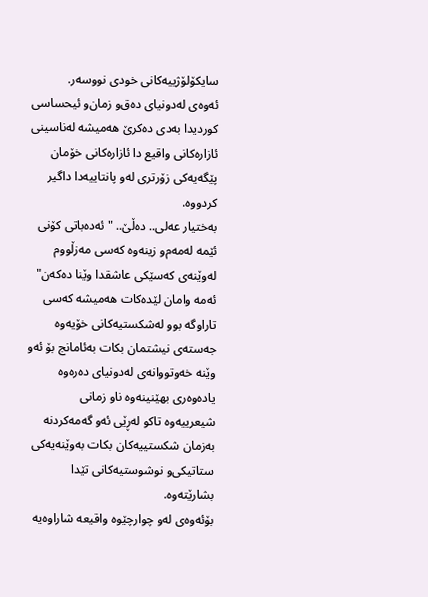سایكۆلۆژییه‌كانی خودی نووسه‌ر.
ئه‌وه‌ی له‌دونیای ده‌ق‌و زمان‌و ئیحساسی كوردیدا به‌دی ده‌كرێ‌ هه‌میشه‌ له‌ناسینی ئازاره‌كانی واقیع دا ئازاره‌كانی خۆمان پێگه‌یه‌كی زۆرتری له‌و پانتاییه‌دا داگیر كردووه‌.
به‌ختیار عه‌لی.. ده‌ڵێ‌.. "ئه‌ده‌باتی كۆنی ئێمه‌ له‌مه‌م‌و زینه‌وه‌ كه‌سی مه‌زڵووم له‌وێنه‌ی كه‌سێكی عاشقدا وێنا ده‌كه‌ن" ئه‌مه‌ وامان لێده‌كات هه‌میشه‌ كه‌سی تاراوگه‌ بوو له‌شكستیه‌كانی خۆیه‌وه‌ جه‌سته‌ی نیشتمان بكات به‌ئامانج بۆ ئه‌و وێنه‌ خه‌وتووانه‌ی له‌دونیای ده‌ره‌وه‌ یاده‌وه‌ری بهێنینه‌وه‌ ناو زمانی شیعرییه‌وه‌ تاكو له‌ڕێی ئه‌و گه‌مه‌كردنه‌ به‌زمان شكستییه‌كان بكات به‌وێنه‌یه‌كی ستاتیكی‌و نوشوستیه‌كانی تێدا بشارێته‌وه‌.
بۆئه‌وه‌ی له‌و چوارچێوه‌ واقیعه‌ شاراوه‌یه‌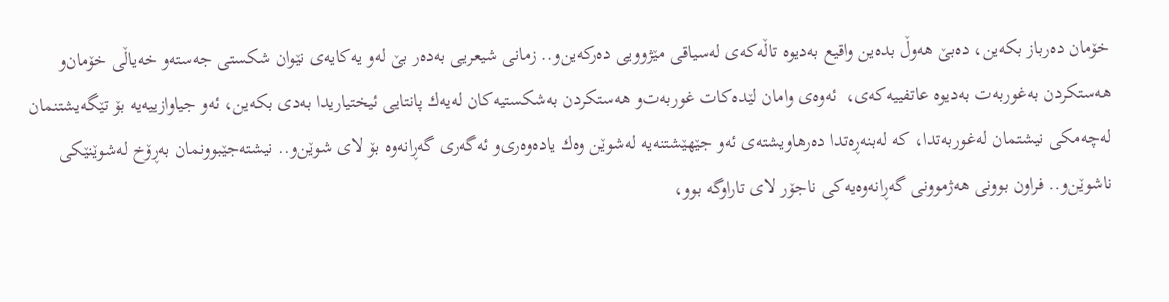خۆمان ده‌رباز بكه‌ین، ده‌بێ‌ هه‌وڵ بده‌ین واقیع به‌دیوه‌ تاڵه‌كه‌ی له‌سیاقی مێژوویی ده‌ركه‌ین‌و.. زمانی شیعریی به‌ده‌ر بێ‌ له‌و یه‌كایه‌ی نێوان شكستی جه‌سته‌و خه‌یاڵی خۆمان‌و هه‌ستكردن به‌غوربه‌ت به‌دیوه‌ عاتفییه‌كه‌ی،  ئه‌وه‌ی وامان لێده‌كات غوربه‌ت‌و هه‌ستكردن به‌شكستیه‌كان له‌یه‌ك پانتایی ئیختیاریدا به‌دی بكه‌ین، ئه‌و جیاوازییه‌یه‌ بۆ تێگه‌یشتنمان له‌چه‌مكی نیشتمان له‌غوربه‌تدا، كه‌ له‌بنه‌ڕه‌تدا ده‌رهاویشته‌ی ئه‌و جێهێشتنه‌یه‌ له‌شوێن وه‌ك یاده‌وه‌ری‌و ئه‌گه‌ری گه‌ڕانه‌وه‌ بۆ لای شوێن‌و.. نیشته‌جێبوونمان به‌ڕۆخ له‌شوێنێكی ناشوێن‌و.. فراون بوونی هه‌ژموونی گه‌ڕانه‌وه‌یه‌كی ناجۆر لای تاراوگه‌ بوو،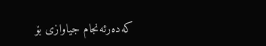كه‌ده‌رئه‌نجام جیاوازی بۆ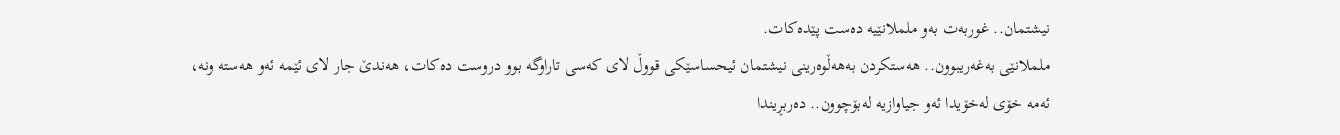نیشتمان.. غوربه‌ت به‌و ململانێیه‌ ده‌ست پێده‌كات.
ململانێی به‌غه‌ریبوون.. هه‌ستكردن به‌هه‌ڵوه‌رینی نیشتمان ئیحساسێكی قووڵ لای كه‌سی تاراوگه‌ بوو دروست ده‌كات، هه‌ندێ‌ جار لای ئێمه‌ ئه‌و هه‌سته‌ ونه‌، ئه‌مه‌ خۆی له‌خۆیدا ئه‌و جیاوازیه‌ له‌بۆچوون.. ده‌ربڕیندا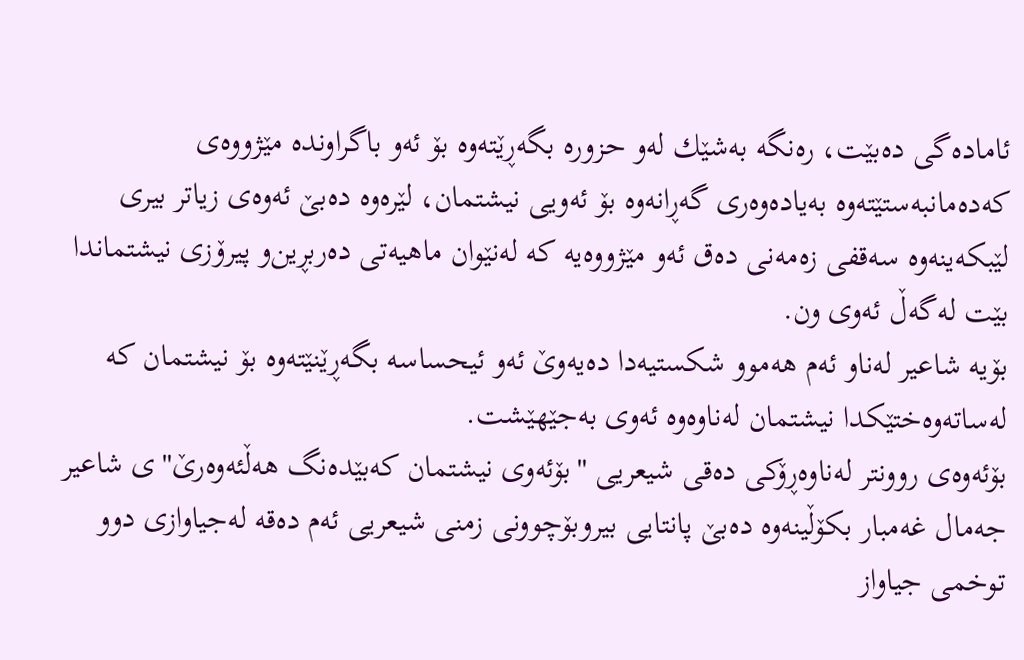ئاماده‌گی ده‌بێت، ره‌نگه‌ به‌شێك له‌و حزوره‌ بگه‌ڕێته‌وه‌ بۆ ئه‌و باگراونده‌ مێژووه‌ی كه‌ده‌مانبه‌ستێته‌وه‌ به‌یاده‌وه‌ری گه‌ڕانه‌وه‌ بۆ ئه‌ویی نیشتمان، لێره‌وه‌ ده‌بێ‌ ئه‌وه‌ی زیاتر بیری لێبكه‌ینه‌وه‌ سه‌قفی زه‌مه‌نی ده‌ق ئه‌و مێژووه‌یه‌ كه‌ له‌نێوان ماهیه‌تی ده‌ربڕین‌و پیرۆزی نیشتماندا بێت له‌گه‌ڵ ئه‌وی ون.
بۆیه‌ شاعیر له‌ناو ئه‌م هه‌موو شكستیه‌دا ده‌یه‌وێ‌ ئه‌و ئیحساسه‌ بگه‌ڕێنێته‌وه‌ بۆ نیشتمان كه‌ له‌ساته‌وه‌ختێكدا نیشتمان له‌ناوه‌وه‌ ئه‌وی به‌جێهێشت.
بۆئه‌وه‌ی روونتر له‌ناوه‌ڕۆكی ده‌قی شیعریی "بۆئه‌وی نیشتمان كه‌بێده‌نگ هه‌ڵئه‌وه‌رێ‌"ی شاعیر جه‌مال غه‌مبار بكۆڵینه‌وه‌ ده‌بێ‌ پانتایی بیروبۆچوونی زمنی شیعریی ئه‌م ده‌قه‌ له‌جیاوازی دوو توخمی جیاواز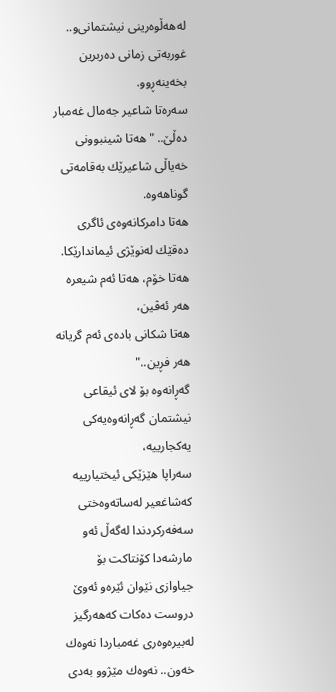له‌هه‌ڵوه‌رینی نیشتمانی‌و.. غوربه‌تی زمانی ده‌ربرین بخه‌ینه‌ڕوو.
سه‌ره‌تا شاعیر جه‌مال غه‌مبار ده‌ڵێ‌.. "هه‌تا شینبوونی خه‌یاڵی شاعیرێك به‌قامه‌تی گوناهه‌وه‌.
هه‌تا دامركانه‌وه‌ی ئاگری ده‌قێك له‌نوێژی ئیماندارێكا.
هه‌تا خۆم، هه‌تا ئه‌م شیعره‌ هه‌ر ئه‌ڤین،
هه‌تا شكانی باده‌ی ئه‌م گریانه‌ هه‌ر فڕین.."
گه‌ڕانه‌وه‌ بۆ لای ئیقاعی نیشتمان گه‌ڕانه‌وه‌یه‌كی یه‌كجارییه‌،
سه‌راپا هێزێكی ئیختیارییه‌ كه‌شاغعیر له‌ساته‌وه‌ختی سه‌فه‌ركردندا له‌گه‌ڵ ئه‌و مارشه‌دا كۆنتاكت بۆ جیاوازی نێوان ئێره‌و ئه‌وێ‌ دروست ده‌كات كه‌هه‌رگیز له‌بیره‌وه‌ری غه‌مباردا نه‌وه‌ك خه‌ون.. نه‌وه‌ك مێژوو به‌دی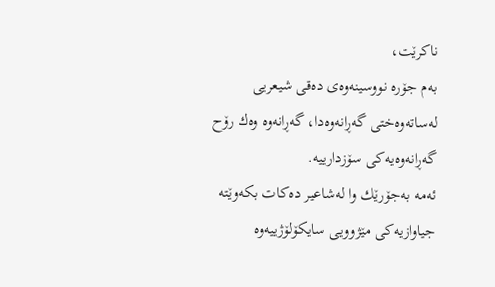ناكرێت،
به‌م جۆره‌ نووسینه‌وه‌ی ده‌قی شیعریی له‌ساته‌وه‌ختی گه‌ڕانه‌وه‌دا، گه‌ڕانه‌وه‌ وه‌ك رۆح گه‌ڕانه‌وه‌یه‌كی سۆزدارییه‌.
ئه‌مه‌ به‌جۆرێك وا له‌شاعیر ده‌كات بكه‌وێته‌ جیاوازیه‌كی مێژوویی سایكۆلۆژییه‌وه‌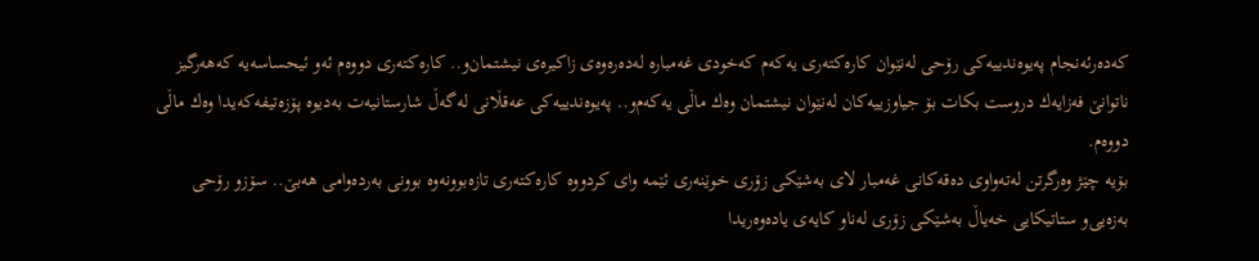كه‌ده‌رئه‌نجام په‌یوه‌ندییه‌كی رۆحی له‌نێوان كاره‌كته‌ری یه‌كه‌م كه‌خودی غه‌مباره‌ له‌ده‌ره‌وه‌ی زاكیره‌ی نیشتمان‌و.. كاره‌كته‌ری دووه‌م ئه‌و ئیحساسه‌یه‌ كه‌هه‌رگیز ناتوانێ‌ فه‌زایه‌ك دروست بكات بۆ جیاوزییه‌كان له‌نێوان نیشتمان وه‌ك ماڵی یه‌كه‌م‌و.. په‌یوه‌ندییه‌كی عه‌قڵانی له‌گه‌ڵ شارستانیه‌ت به‌دیوه‌ پۆزه‌تیفه‌كه‌یدا وه‌ك ماڵی دووه‌م.
بۆیه‌ چێژ وه‌رگرتن له‌ته‌واوی ده‌قه‌كانی غه‌مبار لای به‌شێكی زۆری خوێنه‌ری ئێمه‌ وای كردووه‌ كاره‌كته‌ری تازه‌بوونه‌وه‌ بوونی به‌رده‌وامی هه‌بێ‌.. سۆزو رۆحی به‌زه‌یی‌و ستاتیكایی خه‌یاڵ به‌شێكی زۆری له‌ناو كایه‌ی یاده‌وه‌ریدا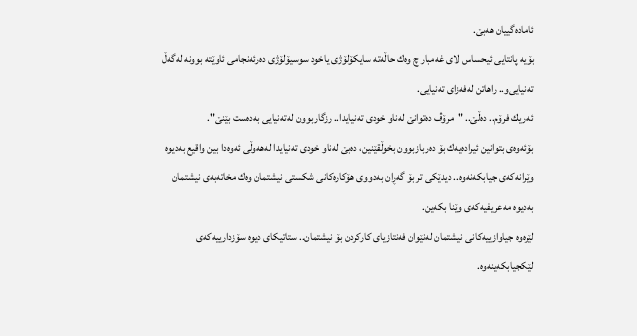ئاماده‌گییان هه‌بێ‌.
بۆیه‌ پانتایی ئیحساس لای غه‌مبار چ وه‌ك حاڵه‌ته‌ سایكۆلۆژی یاخود سوسیۆلۆژی ده‌رئه‌نجامی ئاوێته‌ بوونه‌ له‌گه‌ڵ ته‌نیایی‌و.. راهاتن له‌فه‌زای ته‌نیایی.
ئه‌ریك فرۆم.. ده‌ڵێ‌.. "مرۆڤ ده‌توانێ‌ له‌ناو خودی ته‌نیایدا.. رزگاربوون له‌ته‌نیایی به‌ده‌ست بێنێ‌".
بۆئه‌وه‌ی بتوانین ئیراده‌یه‌ك بۆ ده‌ربازبوون بخوڵقێنین، ده‌بێ‌ له‌ناو خودی ته‌نیایدا له‌هه‌وڵی ئه‌وه‌دا بین واقیع به‌دیوه‌ وێرانه‌كه‌ی جیابكه‌نه‌وه‌.. دیدێكی تر بۆ گه‌ڕان به‌دووی هۆكاره‌كانی شكستی نیشتمان وه‌ك مخاته‌به‌ی نیشتمان به‌دیوه‌ مه‌عریفیه‌كه‌ی وێنا بكه‌ین.
لێره‌وه‌ جیاوازییه‌كانی نیشتمان له‌نێوان فه‌نتازیای كاركردن بۆ نیشتمان.. ستاتیكای دیوه‌ سۆزدارییه‌كه‌ی لێكجیابكه‌ینه‌وه‌.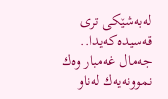له‌به‌شێكی تری قه‌سیده‌كه‌یدا.. جه‌مال غه‌مبار وه‌ك نموونه‌یه‌ك له‌ناو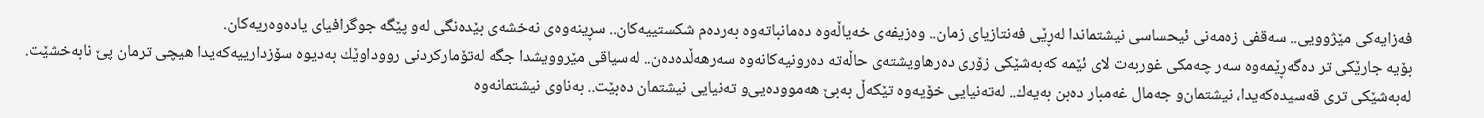فه‌زایه‌كی مێژوویی.. سه‌قفی زه‌مه‌نی ئیحساسی نیشتماندا له‌ڕێی فه‌نتازیای زمان.. وه‌زیفه‌ی خه‌یاڵه‌وه‌ ده‌مانباته‌وه‌ به‌رده‌م شكستییه‌كان.. سڕینه‌وه‌ی نه‌خشه‌ی بێده‌نگی له‌و پێگه‌ جوگرافیای یاده‌وه‌ریه‌كان.
بۆیه‌ جارێكی تر ده‌گه‌ڕێمه‌وه‌ سه‌ر چه‌مكی غوربه‌ت لای ئێمه‌ كه‌به‌شێكی زۆری ده‌رهاویشته‌ی حاڵه‌ته‌ ده‌رونیه‌كانه‌وه‌ سه‌رهه‌ڵده‌ده‌ن.. له‌سیاقی مێروویشدا جگه‌ له‌تۆماركردنی رووداوێك به‌دیوه‌ سۆزدارییه‌كه‌یدا هیچی ترمان پێ‌ نابه‌خشێت.
له‌به‌شێكی تری قه‌سیده‌كه‌یدا، نیشتمان‌و جه‌مال غه‌مبار ده‌بن به‌یه‌ك.. له‌ته‌نیایی خۆیه‌وه‌ تێكه‌ڵ به‌بێ‌ هه‌مووده‌یی‌و ته‌نیایی نیشتمان ده‌بێت.. به‌ناوی نیشتمانه‌وه‌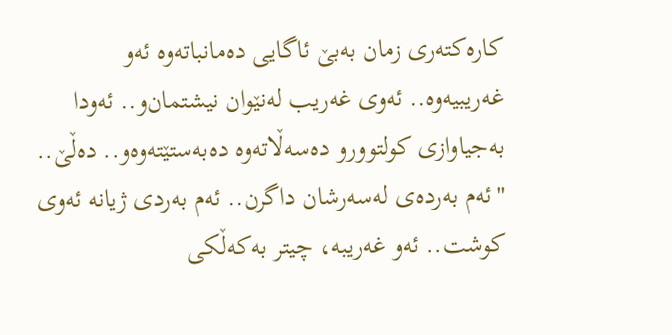كاره‌كته‌ری زمان به‌بێ‌ ئاگایی ده‌مانباته‌وه‌ ئه‌و غه‌ریبیه‌وه‌.. ئه‌وی غه‌ریب له‌نێوان نیشتمان‌و.. ئه‌ودا به‌جیاوازی كولتوورو ده‌سه‌ڵاته‌وه‌ ده‌به‌ستێته‌وه‌و.. ده‌ڵێ‌..
"ئه‌م به‌رده‌ی له‌سه‌رشان داگرن.. ئه‌م به‌ردی ژیانه‌ ئه‌وی كوشت.. ئه‌و غه‌ریبه‌، چیتر به‌كه‌ڵكی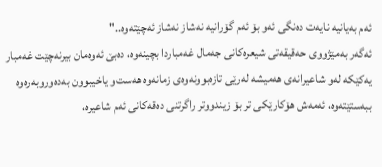ئه‌م به‌یانیه‌ نایه‌ت ده‌نگی ئه‌و بۆ ئه‌م گۆرانیه‌ نه‌شاز نه‌شاز ئه‌چێته‌وه‌.."
ئه‌گه‌ر به‌مێژووی حه‌قیقه‌تی شیعره‌كانی جه‌مال غه‌مباردا بچینه‌وه‌، ده‌بێ‌ ئه‌وه‌مان بیرنه‌چێت غه‌مبار یه‌كێكه‌ له‌و شاعیرانه‌ی هه‌میشه‌ له‌رێی تازه‌بوونه‌وه‌ی زمانه‌وه‌ هه‌ست‌و یاخیبوون به‌ده‌وروبه‌ره‌وه‌ ببه‌ستێته‌وه‌، ئه‌مه‌ش هۆكارێكی تر بۆ زیندووتر راگرتنی ده‌قه‌كانی ئه‌م شاعیره‌،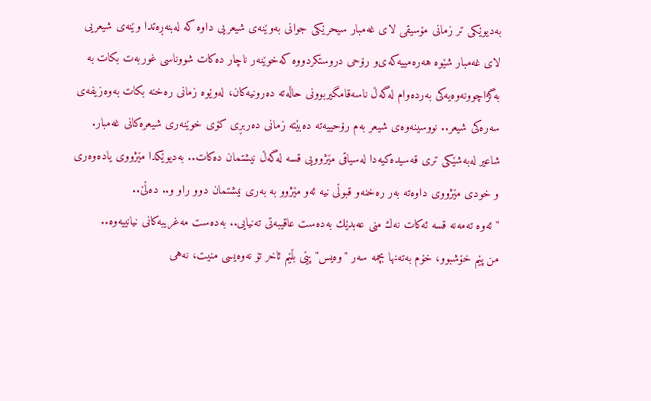به‌دیوێكی تر زمانی مۆسیقی لای غه‌مبار سیحرێكی جوانی به‌وێنه‌ی شیعریی داوه‌ كه‌ له‌بنه‌ڕه‌تدا وێنه‌ی شیعریی لای غه‌مبار شێوه‌ هه‌ره‌مییه‌كه‌ی‌و رۆحی دروستكردووه‌ كه‌خوێنه‌ر ناچار ده‌كات شووناسی غوربه‌ت بكات به‌ به‌گژاچوونه‌وه‌یه‌كی به‌رده‌وام له‌گه‌ڵ ناسه‌قامگیربوونی حاڵه‌ته‌ ده‌رونیه‌كان، له‌وێوه‌ زمانی ره‌خنه‌ بكات به‌وه‌زیفه‌ی سه‌ره‌كی شیعر.. نووسینه‌وه‌ی شیعر به‌م رۆحییه‌ته‌ ده‌بێته‌ زمانی ده‌ربڕی كۆی خوێنه‌ری شیعره‌كانی غه‌مبار.
شاعیر له‌به‌شێكی تری قه‌سیده‌كیه‌دا له‌سیاقی مێژوویی قسه‌ له‌گه‌ڵ نیشتمان ده‌كات.. به‌دیوێكدا مێژووی یاده‌وه‌ری و خودی مێژووی داوه‌ته‌ به‌ر ره‌خنه‌و قبوڵی نیه‌ ئه‌و مێژوو به‌ به‌ری نیشتمان دوو راو و.. ده‌ڵێ‌..
"ئه‌وه‌ ته‌مه‌نه‌ قسه‌ ئه‌كات نه‌ك منی عه‌بدێك به‌ده‌ست عاقیبه‌تی ته‌نیایی.. به‌ده‌ست مه‌غریبه‌كانی نیانییه‌وه‌..
من پێم خۆشبوو، خۆم به‌ته‌نها بچمه‌ سه‌ر "وه‌یس" پێی بڵێم ئاخر تۆ نه‌وه‌یسی منیت، نه‌هی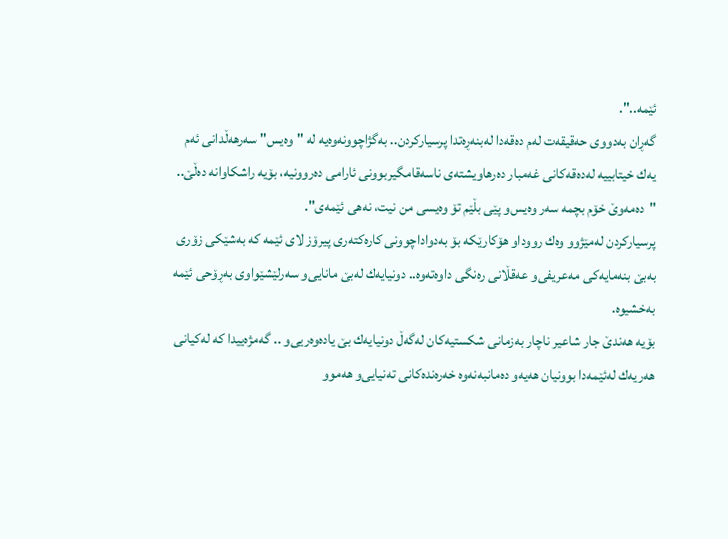ئێمه‌..".
گه‌ڕان به‌دووی حه‌قیقه‌ت له‌م ده‌قه‌دا له‌بنه‌ڕه‌تدا پرسیاركردن.. به‌گژاچوونه‌وه‌یه‌ له‌ "وه‌یس" سه‌رهه‌ڵدانی ئه‌م یه‌ك خیتابییه‌ له‌ده‌قه‌كانی غه‌مبار ده‌رهاویشته‌ی ناسه‌قامگیربوونی ئارامی ده‌روونیه‌، بۆیه‌ راشكاوانه‌ ده‌ڵێ‌.. "ده‌مه‌وێ‌ خۆم بچمه‌ سه‌ر وه‌یس‌و پێی بڵێم تۆ وه‌یسی من نیت، نه‌هی ئێمه‌ی".
پرسیاركردن له‌مێژوو وه‌ك رووداو هۆكارێكه‌ بۆ به‌دواداچوونی كاره‌كته‌ری پیرۆز لای ئێمه‌ كه‌ به‌شێكی زۆری به‌بێ‌ بنه‌مایه‌كی مه‌عریفی‌و عه‌قڵانی ره‌نگی داوه‌ته‌وه‌.. دونیایه‌ك له‌بێ‌ مانایی‌و سه‌رلێشێواوی به‌ڕۆحی ئێمه‌ به‌خشیوه‌.
بۆیه‌ هه‌ندێ‌ جار شاعیر ناچار به‌زمانی شكستیه‌كان له‌گه‌ڵ دونیایه‌ك بێ‌ یاده‌وه‌ریی‌و .. گه‌مژه‌ییدا كه‌ له‌كیانی هه‌ریه‌ك له‌ئێمه‌دا بوونیان هه‌یه‌و ده‌مانبه‌نه‌وه‌ خه‌ره‌نده‌كانی ته‌نیایی‌و هه‌موو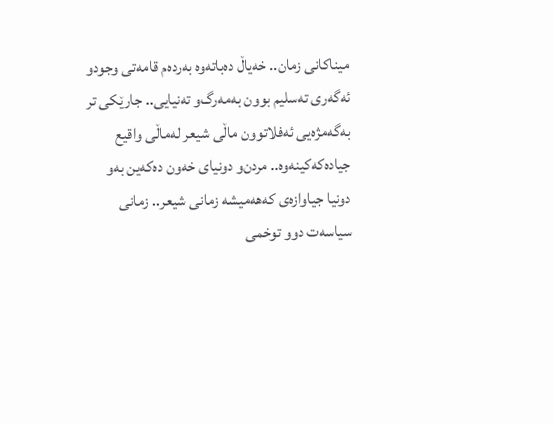میناكانی زمان.. خه‌یاڵ ده‌باته‌وه‌ به‌رده‌م قامه‌تی وجودو ئه‌گه‌ری ته‌سلیم بوون به‌مه‌رگ‌و ته‌نیایی.. جارێكی تر به‌گه‌مژه‌یی ئه‌فلاتوون ماڵی شیعر له‌ماڵی واقیع جیاده‌كه‌كینه‌وه‌.. مردن‌و دونیای خه‌ون ده‌كه‌ین به‌و دونیا جیاوازه‌ی كه‌هه‌میشه‌ زمانی شیعر.. زمانی سیاسه‌ت دوو توخمی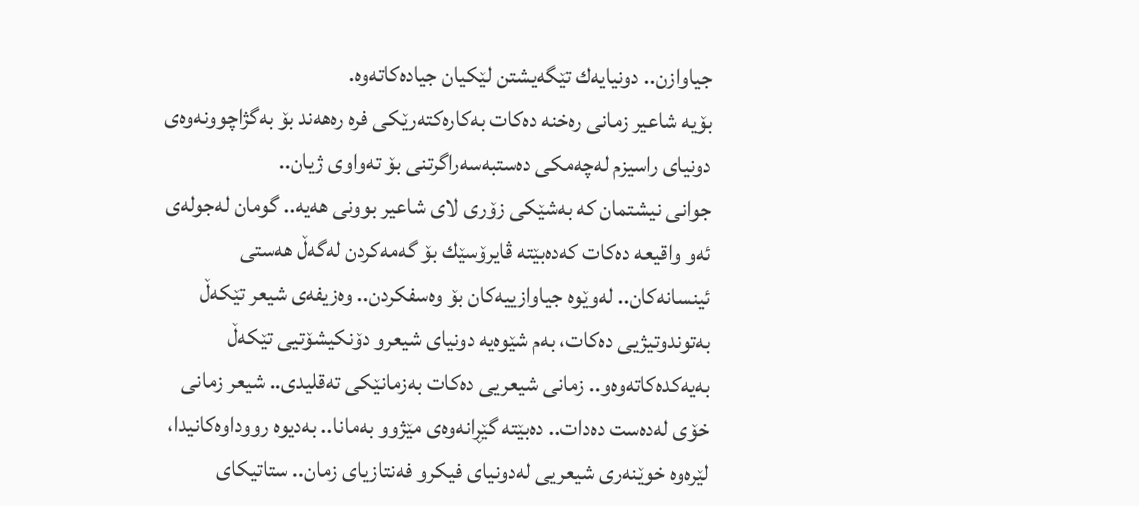جیاوازن.. دونیایه‌ك تێگه‌یشتن لێكیان جیاده‌كاته‌وه‌.
بۆیه‌ شاعیر زمانی ره‌خنه‌ ده‌كات به‌كاره‌كته‌رێكی فره‌ ره‌هه‌ند بۆ به‌گژاچوونه‌وه‌ی دونیای راسیزم له‌چه‌مكی ده‌ستبه‌سه‌راگرتنی بۆ ته‌واوی ژیان..
جوانی نیشتمان كه‌ به‌شێكی زۆری لای شاعیر بوونی هه‌یه‌.. گومان له‌جوله‌ی ئه‌و واقیعه‌ ده‌كات كه‌ده‌بێته‌ ڤایرۆسێك بۆ گه‌مه‌كردن له‌گه‌ڵ هه‌ستی ئینسانه‌كان.. له‌وێوه‌ جیاوازییه‌كان بۆ وه‌سفكردن.. وه‌زیفه‌ی شیعر تێكه‌ڵ به‌توندوتیژیی ده‌كات، به‌م شێوه‌یه‌ دونیای شیعرو دۆنكیشۆتیی تێكه‌ڵ به‌یه‌كده‌كاته‌وه‌و.. زمانی شیعریی ده‌كات به‌زمانێكی ته‌قلیدی.. شیعر زمانی خۆی له‌ده‌ست ده‌دات.. ده‌بێته‌ گێڕانه‌وه‌ی مێژوو به‌مانا.. به‌دیوه‌ رووداوه‌كانیدا، لێره‌وه‌ خوێنه‌ری شیعریی له‌دونیای فیكرو فه‌نتازیای زمان.. ستاتیكای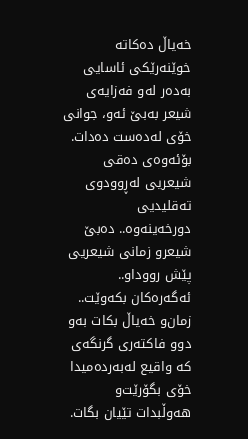خه‌یاڵ ده‌كاته‌ خوێنه‌رێكی ئاسایی به‌ده‌ر له‌و فه‌زایه‌ی شیعر به‌بێ‌ ئه‌و، جوانی خۆی له‌ده‌ست ده‌دات.
بۆئه‌وه‌ی ده‌قی شیعریی له‌ڕوودوی ته‌قلیدیی دورخه‌ینه‌وه‌.. ده‌بێ‌ شیعرو زمانی شیعریی پێش رووداو.. ئه‌گه‌ره‌كان بكه‌وێت.. زمان‌و خه‌یاڵ بكات به‌و دوو فاكته‌ری گرنگه‌ی كه‌ واقیع له‌به‌رده‌میدا خۆی بگۆرێت‌و هه‌وڵبدات تێیان بگات.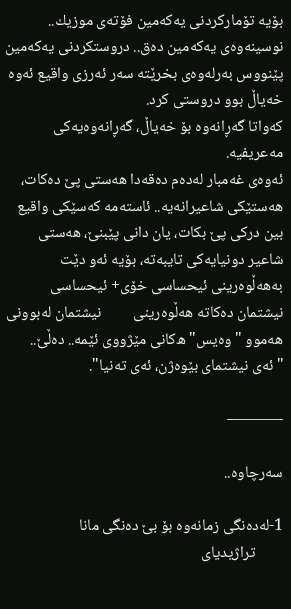بۆیه‌ تۆماركردنی یه‌كه‌مین فۆته‌ی موزیك.. نوسینه‌وه‌ی یه‌كه‌مین ده‌ق.. دروستكردنی یه‌كه‌مین پێنووس به‌رله‌وه‌ی بخرێته‌ سه‌ر ئه‌رزی واقیع ئه‌وه‌ خه‌یاڵ بوو دروستی كرد.
كه‌واتا گه‌ڕانه‌وه‌ بۆ خه‌یاڵ، گه‌ڕانه‌وه‌یه‌كی مه‌عریفیه‌.
ئه‌وه‌ی غه‌مبار له‌ده‌م ده‌قه‌دا هه‌ستی پێ‌ ده‌كات، هه‌ستێكی شاعیرانه‌یه‌.. ئاسته‌مه‌ كه‌سێكی واقیع بین دركی پێ‌ بكات، یان دانی پێبنێ‌، هه‌ستی شاعیر دونیایه‌كی تایبه‌ته‌، بۆیه‌ ئه‌و دێت به‌هه‌ڵوه‌رینی ئیحساسی خۆی+ ئیحساسی نیشتمان ده‌كاته‌ هه‌ڵوه‌رینی         نیشتمان له‌بوونی هه‌موو "وه‌یس"ه‌كانی مێژووی ئێمه‌.. ده‌ڵێ‌.. "ئه‌ی نیشتمای بێوه‌ژن، ئه‌ی ته‌نیا".

———–

سه‌رچاوه‌..

1-له‌ده‌نگی زمانه‌وه‌ بۆ بێ‌ ده‌نگی مانا
        تراژیدیای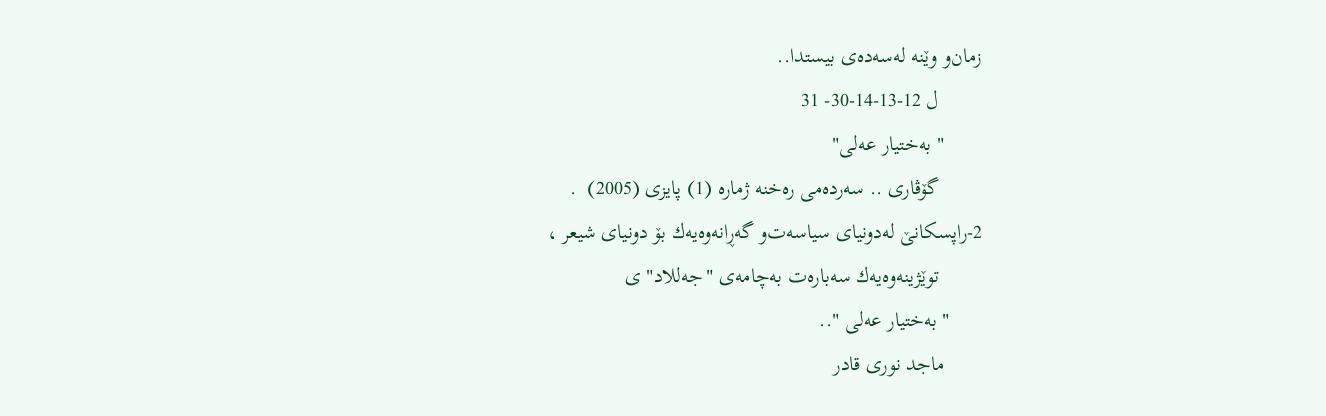زمان‌و وێنه‌ له‌سه‌ده‌ی بیستدا..
        ل 12-13-14-30- 31
       " به‌ختیار عه‌لی"
        گۆڤاری .. سه‌رده‌می ره‌خنه‌ ژماره‌ (1) پایزی (2005)  .
2-راپسكانێ‌ له‌دونیای سیاسه‌ت‌و گه‌ڕانه‌وه‌یه‌ك بۆ دونیای شیعر ،
        توێژینه‌وه‌یه‌ك سه‌باره‌ت به‌چامه‌ی "جه‌للاد" ی
      " به‌ختیار عه‌لی "..
       ماجد نوری قادر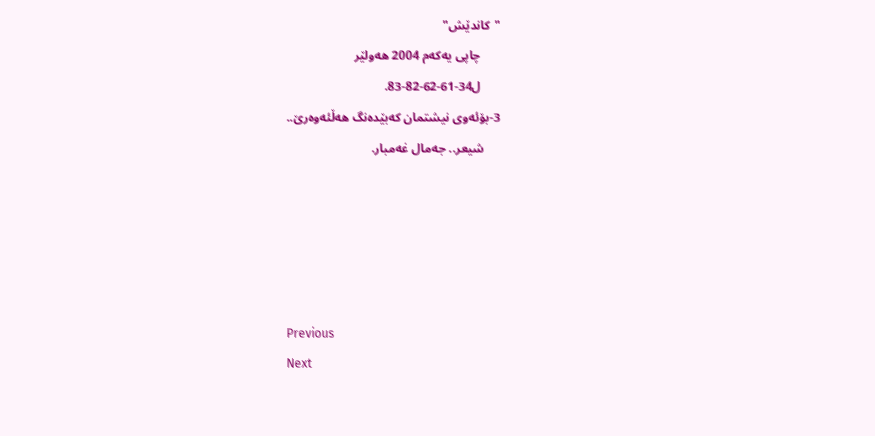"كاندێش"
      چاپی یه‌كه‌م 2004 هه‌ولێر
      ل34-61-62-82-83.
3-بۆئه‌وی نیشتمان كه‌بێده‌نگ هه‌ڵئه‌وه‌رێ‌..
     شیعر.. جه‌مال غه‌مبار.





Previous
Next